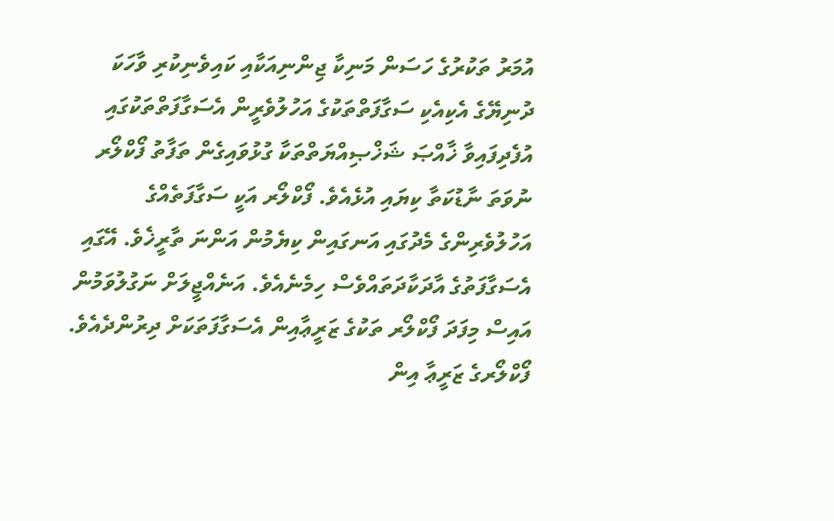އުމަރު ތަކުރުގެ ހަސަން މަނިކާ ޖިންނިއަކާއި ކައިވެނިކުރި ވާހަކަ
ދުނިޔޭގެ އެކިއެކި ސަގާފަތްތަކުގެ އަހުލުވެރީން އެސަގާފަތްތަކުގައި އުފެދިފައިވާ ޚާއްޞަ ޝަޚްޞިއްޔަތްތަކާ ގުޅުވައިގެން ތަފާތު ފޯކްލޯރ ނުވަތަ ނާޑުކަތާ ކިޔައި އުޅެއެވެ. ފޯކްލޯރ އަކީ ސަގާފަތެއްގެ އަހުލުވެރިންގެ މެދުގައި އަނގައިން ކިޔެމުން އަންނަ ތާރީޚެވެ. އޭގައި އެސަގާފަތުގެ އާދަކާދަތައްވެސް ހިމެނެއެވެ. އަނެއްޖީލަށް ނަގުލުވަމުން އައިސް މިފަދަ ފޯކްލޯރ ތަކުގެ ޒަރީޢާއިން އެސަގާފަތަކަށް ދިރުންދެއެވެ. ފޯކްލޯރގެ ޒަރީޢާ އިން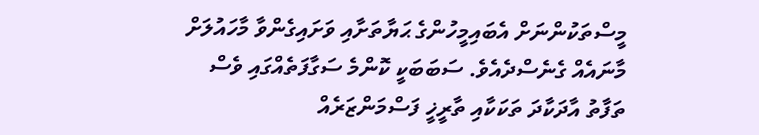މީސްތަކުންނަށް އެބައިމީހުންގެ ޙަޔާތަށާއި ވަށައިގެންވާ މާހައުލަށް މާނައެއް ގެނެސްދެއެވެ. ސަބަބަކީ ކޮންމެ ސަގާފަތެއްގައި ވެސް ތަފާތު އާދަކާދަ ތަކަކާއި ތާރީޚީ ފަސްމަންޒަރެއް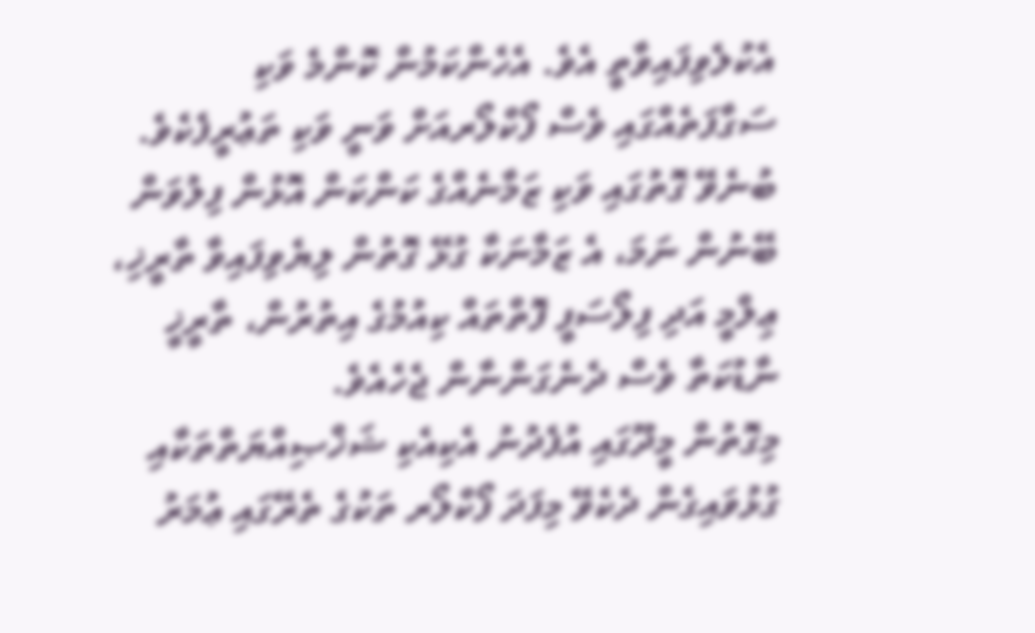އެކުލެވިފައިވާތީ އެވެ. އެހެންކަމުން ކޮންމެ ވަކި ސަގާފަތެއްގައި ވެސް ފޯކްލޯރއަށް ވަނީ ވަކި ތަޢުރީފެކެވެ. ބުނެވޭ ގޮތުގައި ވަކި ޒަމާނެއްގެ ކަންކަން އޮޅުން ފިލުވަން ބޭނުން ނަމަ، އެ ޒަމާނަކާ ގުޅޭ ގޮތުން ލިޔެވިފައިވާ ތާރީޚި، ޢިލްމީ އަދި ފިލޯސަފީ ފޮތްތައް ކިއުމުގެ އިތުރުން، ތާރީޚީ ނާޑުކަތާ ވެސް ދެނެގަންނާން ޖެހެއެވެ.
މިގޮތުން މީދޫގައި އުފެދުނު އެކިއެކި ޝަޚްޞިއްޔަތްތަކާއި ގުޅުވައިގެން ދެކެވޭ މިފަދަ ފޯކްލޯރ ތަކުގެ ތެރޭގައި ޢުމަރު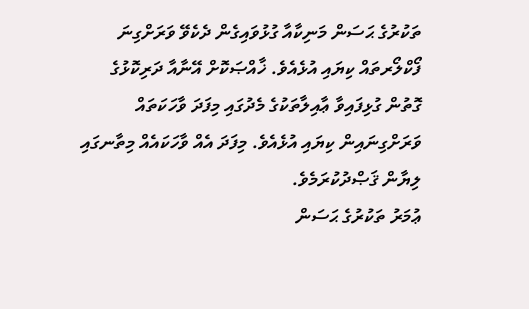ތަކުރުގެ ޙަސަން މަނިކާއާ ގުޅުވައިގެން ދެކެވޭ ވަރަށްގިނަ ފޯކްލޯރތައް ކިޔައި އުޅެއެވެ. ޚާއްޞަކޮށް އޭނާއާ ދަރިކޮޅުގެ ގޮތުން ގުޅިފައިވާ ޢާއިލާތަކުގެ މެދުގައި މިފަދަ ވާހަކަތައް ވަރަށްގިނައިން ކިޔައި އުޅެއެވެ. މިފަދަ އެއް ވާހަކައެއް މިތާނގައި ލިޔާން ޤަޞްދުކުރަމެވެ.
ޢުމަރު ތަކުރުގެ ޙަސަން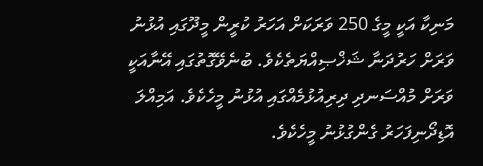މަނިކާ އަކީ މީގެ 250 ވަރަކަށް އަހަރު ކުރީން މީދޫގައި އުޅުނު ވަރަށް ހަރުދަނާ ޝަޚްޞިއްޔަތެކެވެ. ބުނެވޭގޮތުގައި އޭނާއަކީ ވަރަށް މުއްސަނދި ދިރިއުޅުމެއްގައި އުޅުނު މީހެކެވެ. އަމިއްލަ އޮޑިދޯނިފަހަރު ގެންގުޅުނު މީހެކެވެ.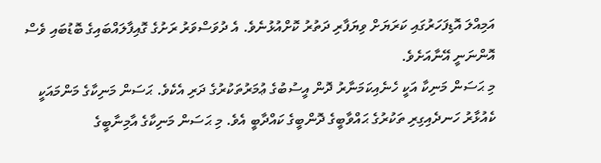އަމިއްލަ އޮޑިފަހަރުގައި ކަރަޔަށް ވިޔަފާރި ދަތުރު ކޮށްއުޅުނެވެ. އެ ދުވަސްވަރު ރަށުގެ ގޮއިފާލައްބައިގެ ބޮޑުބައި ވެސް އޮންނަނީ އޭނާއަށެވެ.
މި ޙަސަން މަނިކާ އަކީ ހެނެއިކަމަނާރު ދޮން އީސުބުގެ ޢުމަރުތަކުރުގެ ދަރި އެކެވެ. ޙަސަން މަނިކާގެ މަންމައަކީ ކެއުޅާރު ހަނދެއިގިރި ތަކުރުގެ ޙައްވާބީގެ ދޮންބީގެ ކައްދާބީ އެވެ. މި ޙަސަން މަނިކާގެ އާމިނާބީގެ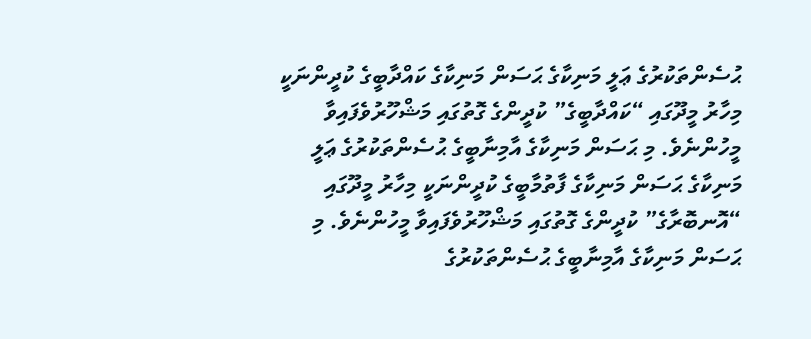ޙުސެންތަކުރުގެ ޢަލީ މަނިކާގެ ޙަސަން މަނިކާގެ ކައްދާބީގެ ކުދީންނަކީ މިހާރު މީދޫގައި “ކައްދާބީގެ” ކުދީންގެ ގޮތުގައި މަޝްހޫރުވެފައިވާ މީހުންނެވެ. މި ޙަސަން މަނިކާގެ އާމިނާބީގެ ޙުސެންތަކުރުގެ ޢަލީ މަނިކާގެ ޙަސަން މަނިކާގެ ފާތުމާބީގެ ކުދީންނަކީ މިހާރު މީދޫގައި “އޮނބޮރާގެ” ކުދީންގެ ގޮތުގައި މަޝްހޫރުވެފައިވާ މީހުންނެވެ. މި ޙަސަން މަނިކާގެ އާމިނާބީގެ ޙުސެންތަކުރުގެ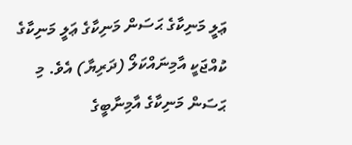ޢަލީ މަނިކާގެ ޙަސަން މަނިކާގެ ޢަލީ މަނިކާގެ ކުއްޖަކީ އާމިނައްކަލޯ (ދަރިޔާ) އެވެ. މި ޙަސަން މަނިކާގެ އާމިނާބީގެ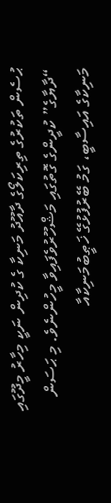ޙުސެން ތަކުރުގެ ތިރިކަލޯގެ ދާއޫދު މަނިކާ ގެ ކުދިން ނަކީ މިހާރު މީދޫގައި “ދާޔާގެ” ކުދީންގެ ގޮތުގައި މަޝްހޫރުވެފައިވާ މީހުންނެވެ. މި ޙަސަން މަނިކާގެ އައިސާބީ، ގަމު ބޭރުފުޅުގޭ ޚަޠީބުމަނިކާއާ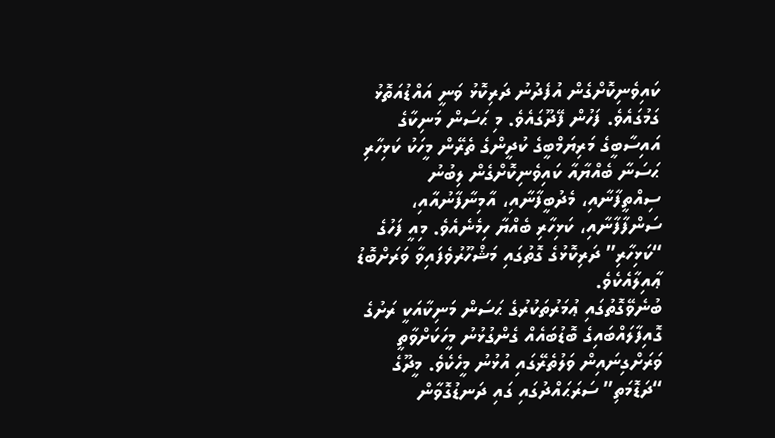ކައިވެނިކޮށްގެން އުފެދުނު ދަރިކޮޅު ވަނީ އައްޑުއަތޮޅު ގަމުގައެވެ. ފަހުން ފޭދޫގައެވެ. މި ޙަސަން މަނިކާގެ އައިސާބީގެ މަރިޔަމްބީގެ ކުދީންގެ ތެރޭން މީހަކު ކަޅިހާރި ޙަސަނާ ބެއްޔާއާ ކައިވެނިކޮށްގެން ލިބުނު ސިއްތީފާނާއި، މެދުބީފާނާއި، އާމިނާފާނުއާއި، ސަންފާފާނާއި، ކަޅިހާރި ބެއްޔާ ހިމެނެއެވެ. މިއީ ފަހުގެ “ކަޅިހާރި” ދަރިކޮޅުގެ ގޮތުގައި މަޝްހޫރުވެފައިވާ ވަރަށްބޮޑު ޢާއިލާއެކެވެ.
ބުނެވޭގޮތުގައި ޢުމަރުތަކުރުގެ ޙަސަން މަނިކާއަކީ ރަށުގެ ގޮއިފާލައްބައިގެ ބޮޑުބައެއް ގެންގުޅުނު މީހަކަށްވާތީ ވަރަށްގިނައިން ވަލުތެރޭގައި އުޅުނު މީހެކެވެ. މީދޫގެ “ދަޑޮމަތި” ސަރަޙައްދުގައި ގައި ދަނޑުގޮވާން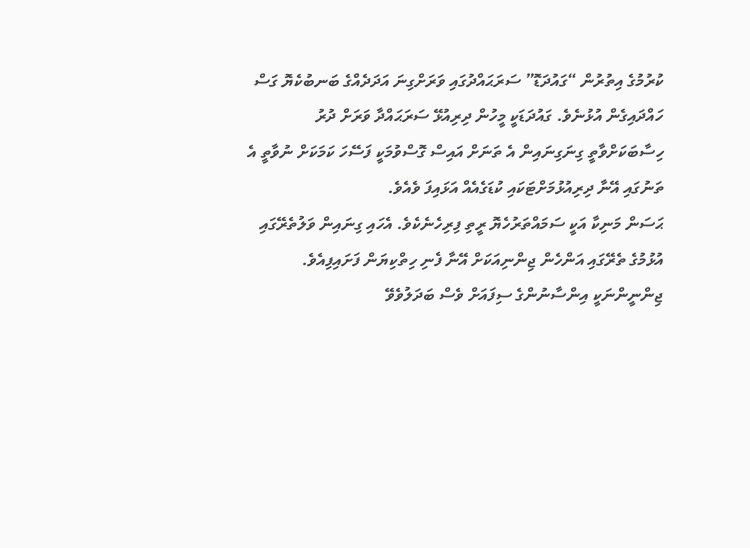ކުރުމުގެ އިތުރުން “ގައުދަޑޮ” ސަރަޙައްދުގައި ވަރަށްގިނަ އަދަދެއްގެ ބަނބުކެޔޮ ގަސް ހައްދައިގެން އުޅުނެވެ. ގައުދަޑަކީ މީހުން ދިރިއުޅޭ ސަރަޙައްދާ ވަރަށް ދުރު ހިސާބަކަށްވާތީ ގިނަގިނައިން އެ ތަނަށް އައިސް ގޮސްވުމަކީ ފަސޭހަ ކަމަކަށް ނުވާތީ އެ ތަނުގައި އޭނާ ދިރިއުޅުމަށްޓަކައި ކުޑަގެއެއް އަޅައިފަ ވެއެވެ.
ޙަސަން މަނިކާ އަކީ ސަމައްތަރުހެޔޮ ރީތި ފިރިހެނެކެވެ. އެހައި ގިނައިން ވަލުތެރޭގައި އުޅުމުގެ ތެރޭގައި އަންހެން ޖިންނިއަކަށް އޭނާ ފެނި ހިތްކިޔަން ފަށައިފިއެވެ. ޖިންނީންނަކީ އިންސާނުންގެ ސިފައަށް ވެސް ބަދަލުވެވޭ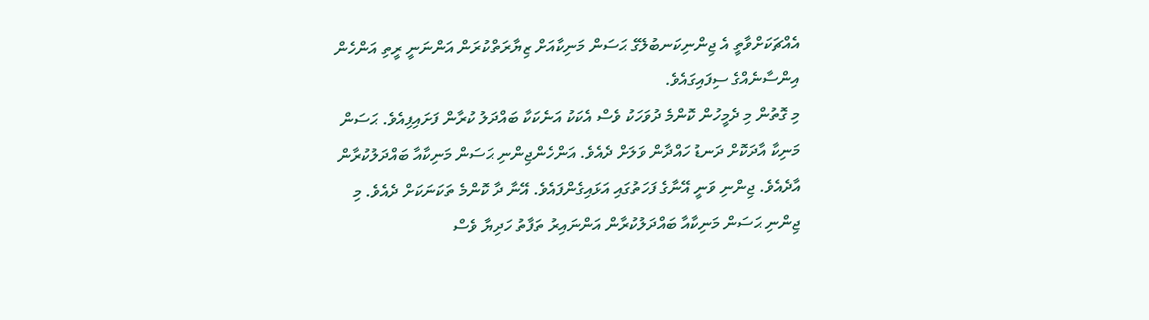އެއްޗަކަށްވާތީ އެ ޖިންނިކަނބުލޭގެ ޙަސަން މަނިކާއަށް ޒިޔާރަތްކުރަން އަންނަނީ ރީތި އަންހެން އިންސާނެއްގެ ސިފައިގައެވެ.
މި ގޮތުން މި ދެމީހުން ކޮންމެ ދުވަހަކު ވެސް އެކަކު އަނެކަކާ ބައްދަލު ކުރާން ފަށައިފިއެވެ. ޙަސަން މަނިކާ އާދަކޮށް ދަނޑު ހައްދާން ވަލަށް ދެއެވެ. އަންހެންޖިންނި ޙަސަން މަނިކާއާ ބައްދަލުކުރާން އާދެއެވެ. ޖިންނި ވަނީ އޭނާގެ ފަހަތުގައި އަޅައިގެންފައެވެ. އޭނާ ދާ ކޮންމެ ތަކަނަކަށް ދެއެވެ. މި ޖިންނި ޙަސަން މަނިކާއާ ބައްދަލުކުރާން އަންނައިރު ތަފާތު ހަދިޔާ ވެސް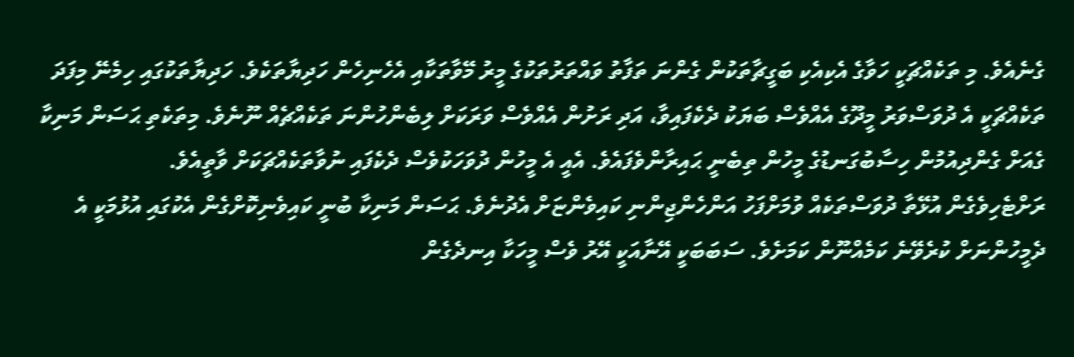ގެނެއެވެ. މި ތަކެއްޗަކީ ހަވާގެ އެކިއެކި ބަގީޗާތަކުން ގެންނަ ތަފާތު ވައްތަރުތަކުގެ މީރު މޭވާތަކާއި އެހެނިހެން ހަދިޔާތަކެވެ. ހަދިޔާތަކުގައި ހިމެނޭ މިފަދަ ތަކެއްޗަކީ އެ ދުވަސްވަރު މީދޫގެ އެއްވެސް ބަޔަކު ދެކެފައިވާ، އަދި ރަށުން އެއްވެސް ވަރަކަށް ލިބެންހުންނަ ތަކެއްޗެއް ނޫނެވެ. މިތަކެތި ޙަސަން މަނިކާ ގެއަށް ގެންދިއުމުން ހިސާބުގަނޑުގެ މީހުން ތިބެނީ ޙައިރާންވެފައެވެ. އެއީ އެ މީހުން ދުވަހަކުވެސް ދެކެފައި ނުވާތަކެއްޗަކަށް ވާތީއެވެ.
ރަށްޓެހިވެގެން އުޅޭތާ ދުވަސްތަކެއް ވުމަށްފަހު އަންހެންޖިންނި ކައިވެންޏަށް އެދުނެވެ. ޙަސަން މަނިކާ ބުނީ ކައިވެނިކޮށްގެން އެކުގައި އުޅުމަކީ އެ ދެމީހުންނަށް ކުރެވޭނެ ކަމެއްނޫން ކަމަށެވެ. ސަބަބަކީ އޭނާއަކީ އޭރު ވެސް މީހަކާ އިނދެގެން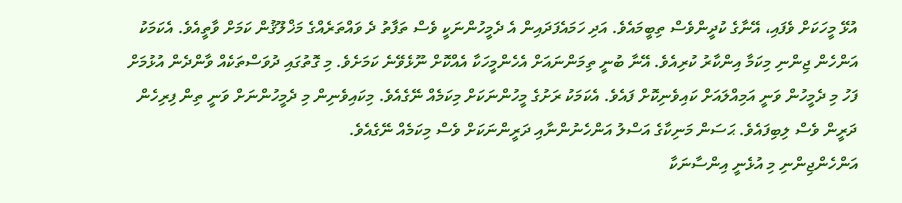އުޅޭ މީހަކަށް ވެފައި، އޭނާގެ ކުދީންވެސް ތިބީމައެވެ. އަދި ހަމައެފަދައިން އެ ދެމީހުންނަކީ ވެސް ތަފާތު ދެ ވައްތަރެއްގެ މަޚްލޫޤުން ކަމަށް ވާތީއެވެ. އެކަމަކު އަންހެން ޖިންނި މިކަމާ އިންކާރު ކުރިއެވެ. އޭނާ ބުނީ ތިމަންނައަށް އެހެންމީހަކާ އެއްކޮށް ނޫޅެވޭނެ ކަމަށެވެ. މި ގޮތުގައި ދުވަސްތަކެއް ވާންދެން އުޅުމަށް ފަހު މި ދެމީހުން ވަނީ އަމިއްލައަށް ކައިވެނިކޮށް ފައެވެ. އެކަމަކު ރަށުގެ މީހުންނަކަށް މިކަމެއް ނޭގެއެވެ. މިކައިވެނިން މި ދެމީހުންނަށް ވަނީ ތިން ފިރިހެން ދަރީން ވެސް ލިބިފައެވެ. ޙަސަން މަނިކާގެ އަސްލު އަންހެނުންނާއި ދަރީންނަކަށް ވެސް މިކަމެއް ނޭގެއެވެ.
އަންހެންޖިންނި މި އުޅެނީ އިންސާނަކާ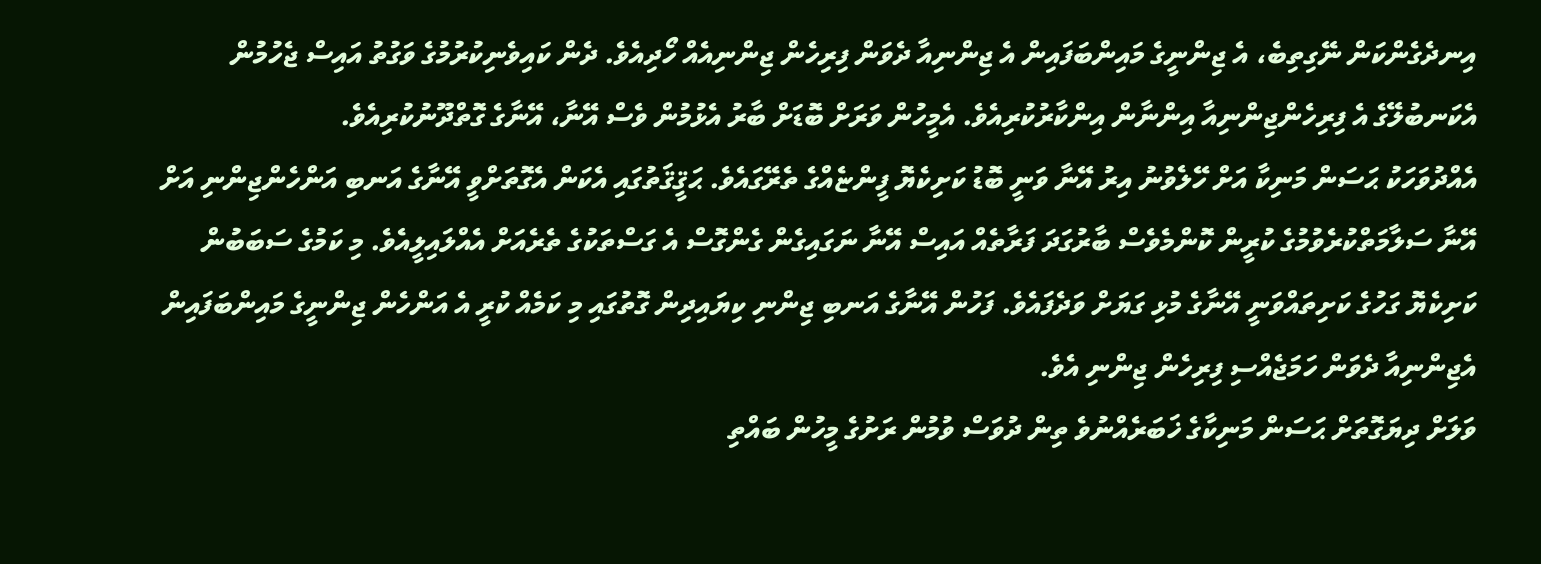އިނދެގެންކަން ނޭގިތިބެ، އެ ޖިންނީގެ މައިންބަފައިން އެ ޖިންނިއާ ދެވަން ފިރިހެން ޖިންނިއެއް ހޯދިއެވެ. ދެން ކައިވެނިކުރުމުގެ ވަގުތު އައިސް ޖެހުމުން އެކަނބުލޭގެ އެ ފިރިހެންޖިންނިއާ އިންނާން އިންކާރުކުރިއެވެ. އެމީހުން ވަރަށް ބޮޑަށް ބާރު އެޅުމުން ވެސް އޭނާ، އޭނާގެ ގޮތްދޫނުކުރިއެވެ.
އެއްދުވަހަކު ޙަސަން މަނިކާ އަށް ހޭލެވުނު އިރު އޭނާ ވަނީ ބޮޑު ކަށިކެޔޮ ފީންޏެއްގެ ތެރޭގައެވެ. ޙަޤީޤަތުގައި އެކަން އެގޮތަށްވީ އޭނާގެ އަނބި އަންހެންޖިންނި އަށް އޭނާ ސަލާމަތްކުރެވުމުގެ ކުރީން ކޮންމެވެސް ބާރުގަދަ ފަރާތެއް އައިސް އޭނާ ނަގައިގެން ގެންގޮސް އެ ގަސްތަކުގެ ތެރެއަށް އެއްލައިލީއެވެ. މި ކަމުގެ ސަބަބުން ކަށިކެޔޮ ގަހުގެ ކަށިތައްވަނީ އޭނާގެ މުޅި ގަޔަށް ވަދެފައެވެ. ފަހުން އޭނާގެ އަނބި ޖިންނި ކިޔައިދިން ގޮތުގައި މި ކަމެއް ކުރީ އެ އަންހެން ޖިންނީގެ މައިންބަފައިން އެޖިންނިއާ ދެވަން ހަމަޖެއްސި ފިރިހެން ޖިންނި އެވެ.
ވަލަށް ދިޔަގޮތަށް ޙަސަން މަނިކާގެ ޚަބަރެއްނުވެ ތިން ދުވަސް ވުމުން ރަށުގެ މީހުން ބައްތި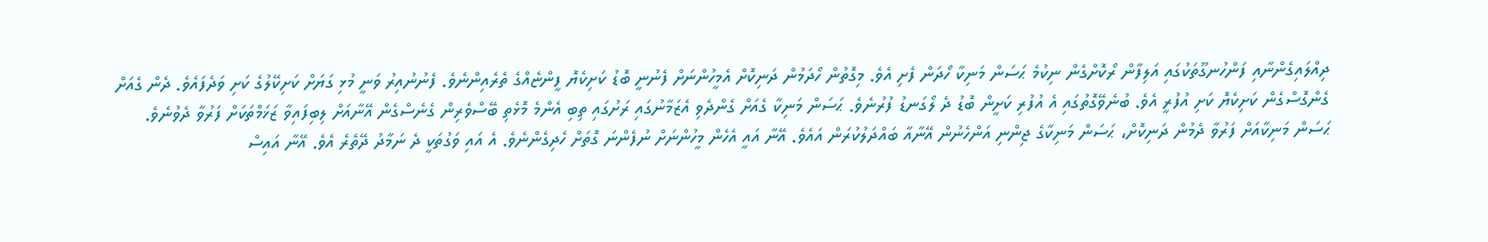ދިއްލައިގެންނާއި ފަންހުނގޫތަކުގައި އަލިފާން ރޯކޮށްގެން ނިކުމެ ޙަސަން މަނިކާ ހޯދަން ފެށި އެވެ. މިގޮތުން ހޯދަމުން ދަނިކޮށް އެމީހުންނަށް ފެނުނީ ބޮޑު ކަށިކެޔޮ ފީންޏެއްގެ ތެރެއިންނެވެ. ފެނުނުއިރު ވަނީ މުޅި ގަޔަށް ކަށިކޭލުގެ ކަށި ވަދެފައެވެ. ދެން ގެއަށް ގެންގޮސްގެން ކަށިކެޔޮ ކަށި އުފުރީ އެވެ. ބުނެވޭގޮތުގައި އެ އުފުރި ކަށީން ބޮޑު ދެ ލޯގަނޑު ފުރުނެވެ. ޙަސަން މަނިކާ ގެއަށް ގެންދެވި އެޒަމާނުގައި ރަށުގައި ތިބި އެންމެ މޮޅެތި ބޭސްވެރިން ގެނެސްގެން އޭނާއަށް ލިބިފައިވާ ޒަޚަމްތަކަށް ފަރުވާ ދެވުނެވެ.
ޙަސަން މަނިކާއަށް ފަރުވާ ދެމުން ދަނިކޮށް، ޙަސަން މަނިކާގެ ޖިންނި އަންހެނުން އޭނާއާ ބައްދަލުކުރަން އައެވެ. އޭނާ އައީ އެހެން މީހުންނަށް ނުފެންނަ ގޮތަށް ހެދިގެންނެވެ. އެ އައި ވަގުތަކީ ދެ ނަމާދު ދޭތެރެ އެވެ. އޭނާ އައިސް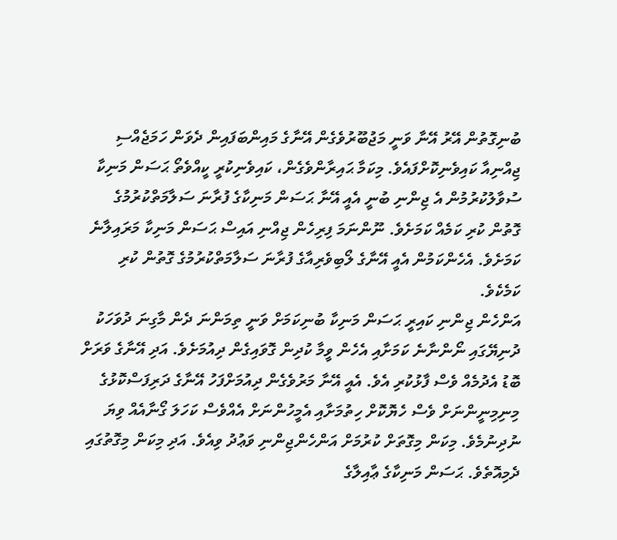ބުނިގޮތުން އޭރު އޭނާ ވަނީ މަޖުބޫރުވެގެން އޭނާގެ މައިންބަފައިން ދެވަން ހަމަޖެއްސި ޖިއްނިއާ ކައިވެނިކޮށްފައެވެ. މިކަމާ ޙައިރާންވެގެން، ކައިވެނިކުރީ ކީއްވެތޯ ޙަސަން މަނިކާ ސުވާލުކުރުމުން އެ ޖިންނި ބުނީ އެއީ އޭނާ ޙަސަން މަނިކާގެ ފުރާނަ ސަލާމަތްކުރުމުގެ ގޮތުން ކުރި ކަމެއް ކަމަށެވެ. ނޫންނަމަ ފިރިހެން ޖިއްނި އައިސް ޙަސަން މަނިކާ މަރައިލާނެ ކަމަށެވެ. އެހެންކަމުން އެއީ އޭނާގެ ލޯބިވެރިއާގެ ފުރާނަ ސަލާމަތްކުރުމުގެ ގޮތުން ކުރި ކަމެކެވެ.
އަންހެން ޖިންނި ކައިރީ ޙަސަން މަނިކާ ބުނިކަމަށް ވަނީ ތިމަންނަ ދެން މާގިނަ ދުވަހަކު ދުނިޔޭގައި ނޯންނާނެ ކަމަށާއި އެހެން ވީމާ ކުދިން ގޮވައިގެން ދިއުމަށެވެ. އަދި އޭނާގެ ވަރަށް ބޮޑު އެދުމެއް ވެސް ފާޅުކުރި އެވެ. އެއީ އޭނާ މަރުވެގެން ދިއުމަށްފަހު އޭނާގެ ދަރިފަސްކޮޅުގެ މިނިމިނީންނަށް ވެސް ހެޔޮކޮށް ހިތުމަށާއި އެމީހުންނަށް އެއްވެސް ކަހަލަ ގޯނާއެއް ވިޔަ ނުދިނުމެވެ. މިކަން މިގޮތަށް ކުރުމަށް އަންހެންޖިންނި ވަޢުދު ވިއެވެ. އަދި މިކަން މިގޮތުގައި ދެމިއޮތެވެ. ޙަސަން މަނިކާގެ ޢާއިލާގެ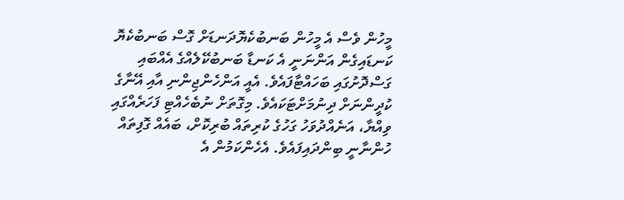މީހުން ވެސް އެ މީހުން ބަނބުކެޔޮދަނޑަށް ގޮސް ބަނބުކެޔޮ ކަނޑައިގެން އަންނަނީ އެ ކަނޑާ ބަނބުކޭލެއްގެ އެއްބައި ގަސްދޮށުގައި ބަހައްޓާފައެވެ. އެއީ އަންހެންޖިންނި އާއި އޭނާގެ ކުދީންނަށް ދިނުމަށްޓަކައެވެ. މިގޮތަށް ނުބެހެއްޓި ފަހަރެއްގައި ވިއްޔާ، އަނެއްދުވަހު ގަހުގެ ކުރިތައް ބުރިކޮށް، ބައެއް ގޮފިތައް ހުންނާނީ ބިންދައިފައެވެ. އެހެންކަމުން އެ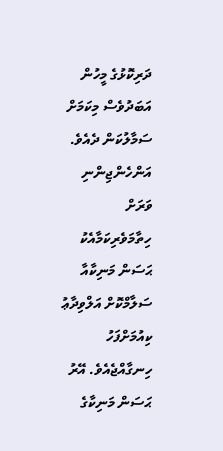ދަރިކޮޅުގެ މީހުން އަބަދުވެސް މިކަމަށް ސަމާލުކަން ދެއެވެ.
އަންހެންޖިންނި ވަރަށް ހިތާމަވެރިކަމާއެކު ޙަސަން މަނިކާއާ ސަލާމްކޮށް އަލްވިދާޢު ކިއުމަށްފަހު ހިނގާއްޖެއެވެ. އޭރު ޙަސަން މަނިކާގެ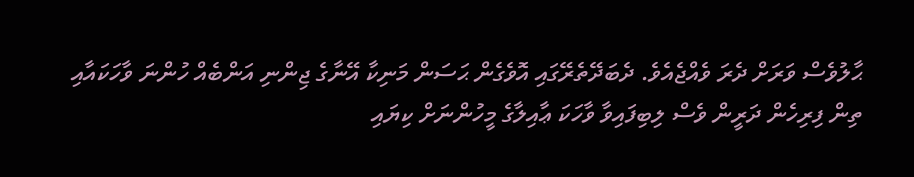ޙާލުވެސް ވަރަށް ދެރަ ވެއްޖެއެވެ. ދެބަދޭތެރޭގައި އޮވެގެން ޙަސަން މަނިކާ އޭނާގެ ޖިންނި އަންބެއް ހުންނަ ވާހަކައާއި ތިން ފިރިހެން ދަރީން ވެސް ލިބިފައިވާ ވާހަކަ ޢާއިލާގެ މީހުންނަށް ކިޔައި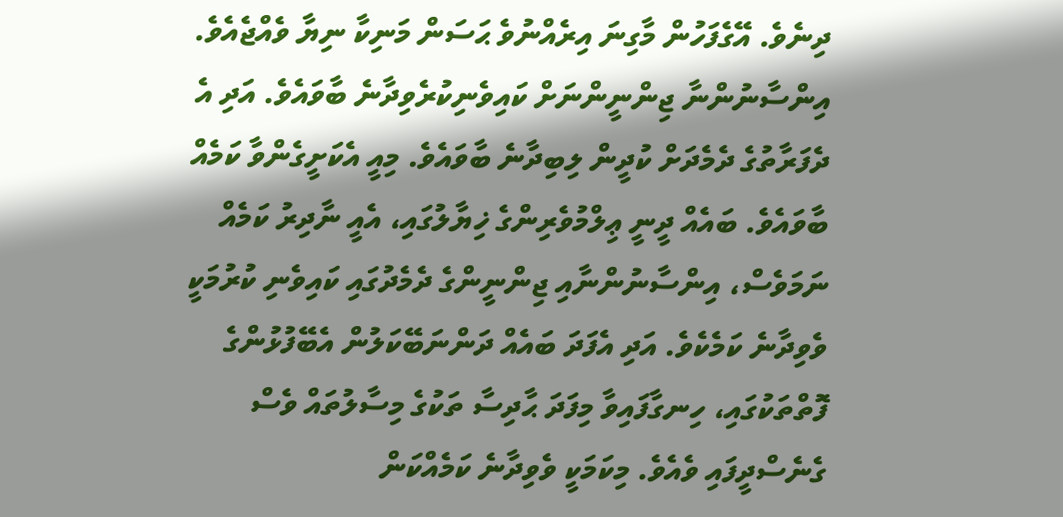ދިނެވެ. އޭގެފަހުން މާގިނަ އިރެއްނުވެ ޙަސަން މަނިކާ ނިޔާ ވެއްޖެއެވެ.
އިންސާނުންނާ ޖިންނީންނަށް ކައިވެނިކުރެވިދާނެ ބާވައެވެ. އަދި އެ ދެފަރާތުގެ ދެމެދަށް ކުދީން ލިބިދާނެ ބާވައެވެ. މިއީ އެކަށީގެންވާ ކަމެއް ބާވައެވެ. ބައެއް ދީނީ ޢިލްމުވެރިންގެ ޚިޔާލުގައި، އެއީ ނާދިރު ކަމެއް ނަމަވެސް، އިންސާނުންނާއި ޖިންނީންގެ ދެމެދުގައި ކައިވެނި ކުރުމަކީ ވެވިދާނެ ކަމެކެވެ. އަދި އެފަދަ ބައެއް ދަންނަބޭކަލުން އެބޭފުޅުންގެ ފޮތްތަކުގައި، ހިނގާފައިވާ މިފަދަ ޙާދިސާ ތަކުގެ މިސާލުތައް ވެސް ގެނެސްދީފައި ވެއެވެ. މިކަމަކީ ވެވިދާނެ ކަމެއްކަން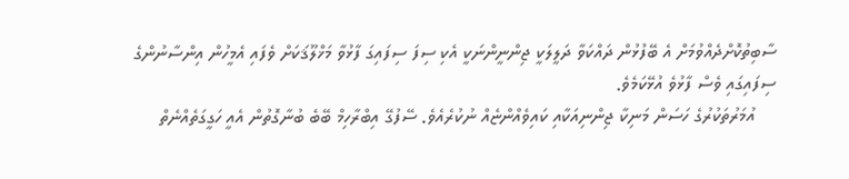ސާބިތުކޮށްދެއްވުމަށް އެ ބޭފުޅުން ދައްކަވާ ދަލީލަކީ ޖިންނީންނަކީ އެކި ސިފަ ސިފައިގަ ފާޅުވާ މަޚްލޫޤަކަށް ވެފައި އެމީހުން އިންސާނުންގެ ސިފައިގައި ވެސް ފާޅުވެ އުޅޭކަމެވެ.
    އުމަރުތަކުރުގެ ހަސަން މަނިކާ ޖިންނިއަކާއި ކައިވެއްންޏެއް ނުކުރެއެވެ. ސޭފުގޭ އިބްރާހިމް ބޭބެ ބުނާގޮތުން އެއީ ހަގީގަތެއްނެތް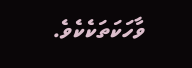ވާހަކަތަކެކެވެ.